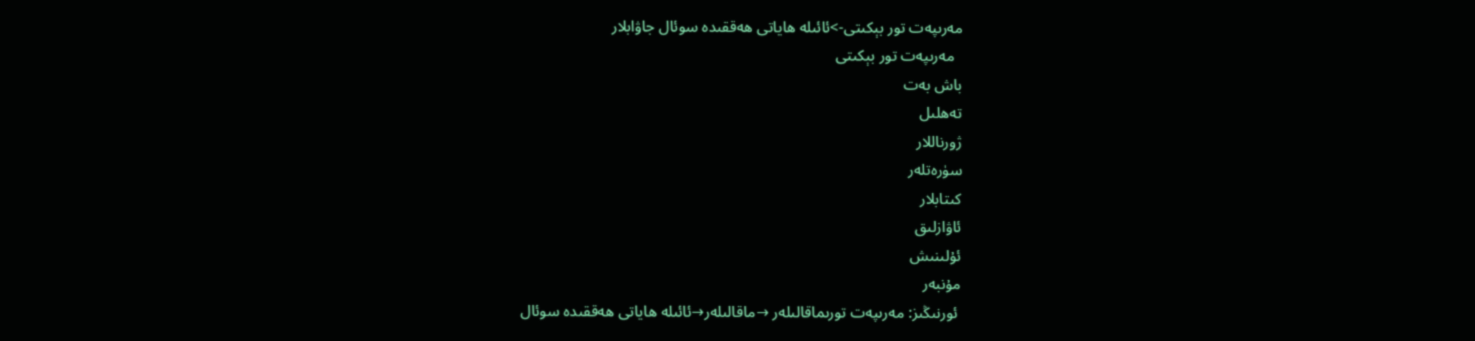مەرىپەت تور بېكىتى->ئائىلە ھاياتى ھەققىدە سوئال جاۋابلار
  مەرىپەت تور بېكىتى
باش بەت
تەھلىل
ژورناللار
سۈرەتلەر
كىتابلار
ئاۋازلىق
ئۇلىنىش
مۇنبەر
 ئورنىڭىز: مەرىپەت تورىماقالىلەر →ماقالىلەر→ئائىلە ھاياتى ھەققىدە سوئال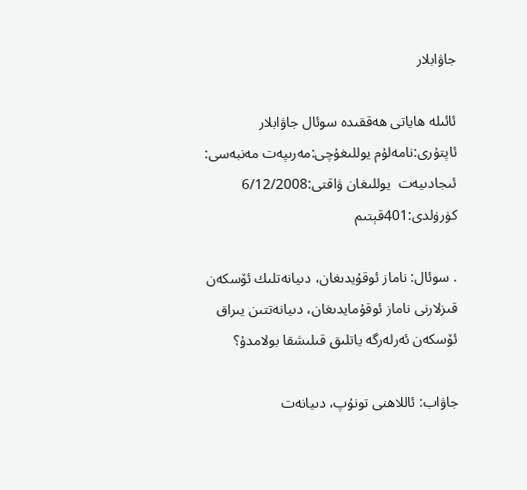جاۋابلار

ئائىلە ھاياتى ھەققىدە سوئال جاۋابلار
ئاپتۇرى:نامەلۇم يوللىغۇچى:مەرىپەت مەنبەسى: ئىجادىيەت  يوللىغان ۋاقتى:6/12/2008 كۈرۈلدى:401قېتىم

. سوئال: ناماز ئوقۇيدىغان، دىيانەتلىك ئۆسكەن قىزلارنى ناماز ئوقۇمايدىغان، دىيانەتتىن يىراق ئۆسكەن ئەرلەرگە ياتلىق قىلىشقا بولامدۇ؟

جاۋاب: ئاللاھنى تونۇپ، دىيانەت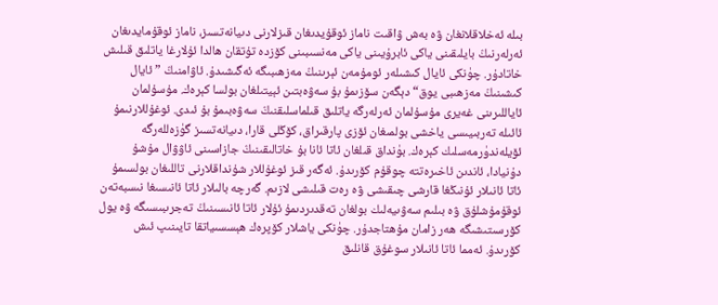بىلە ئەخلاقلانغان ۋە بەش ۋاقىت ناماز ئوقۇيدىغان قىزلارنى دىيانەتسىز، ناماز ئوقۇمايدىغان ئەرلەرنىڭ بايلىقىنى ياكى ئابرۇيىنى ياكى مەنسىبىنى كۆزدە تۇتقان ھالدا ئۇلارغا ياتلىق قىلىش خاتادۇر. چۈنكى ئايال كىشىلەر ئومۇمەن ئېرىنىڭ مەزھىبىگە ئەگىشىدۇ. ئاۋامنىڭ ”ئايال كىشىنىڭ مەزھىبى يوق“ دېگەن سۆزىمۇ بۇ سەۋەبتىن ئېيتىلغان بولسا كېرەك. مۇسۇلمان ئاياللىرىنى غەيرى مۇسۇلمان ئەرلەرگە ياتلىق قىلماسلىقنىڭ سەۋەبىمۇ بۇ ئىدى. ئوغۇللارنىمۇ ئائىلە تەربىيىسى ياخشى بولمىغان ئۆزى پارقىراق، كۆڭلى قارا، دىيانەتسىز گۈزەللەرگە ئۆيلەندۈرمەسلىك كېرەك. بۈنداق قىلغان ئاتا ئانا بۇ خاتالىقىنىڭ جازاسىنى ئاۋۋال مۇشۇ دۇنيادا، ئاندىن ئاخىرەتتە چوقۇم كۆرىدۇ. ئەگەر قىز ئوغۇللار شۇنداقلارنى تاللىغان بولسىمۇ ئاتا ئانىلار ئۇنىڭغا قارشى چىقىشى ۋە رەت قىلىشى لازىم. گەرچە بالىلار ئاتا ئانىسىغا نىسبەتەن ئوقۇمۇشلۇق ۋە بىلىم سەۋىيەلىك بولغان تەقدىردىمۇ ئۇلار ئاتا ئانىسىنىڭ تەجرىبىسىگە ۋە يول كۆرسىتىشىگە ھەر زامان مۇھتاجدۇر. چۈنكى ياشلار كۆپرەك ھېسسىياتقا تايىنىپ ئىش كۆرىدۇ. ئەمما ئاتا ئانىلار سوغۇق قانلىق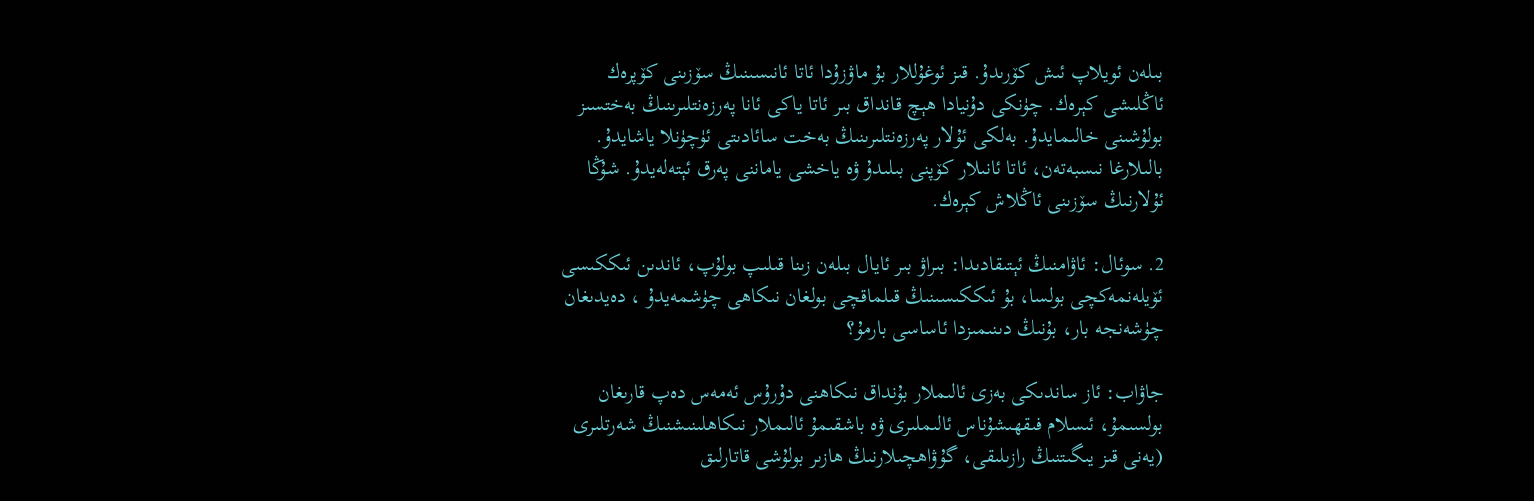بىلەن ئويلاپ ئىش كۆرىدۇ. قىز ئوغۇللار بۇ ماۋزۇدا ئاتا ئانىسىنىڭ سۆزىنى كۆپرەك ئاڭلىشى كېرەك. چۈنكى دۇنيادا ھېچ قانداق بىر ئاتا ياكى ئانا پەرزەنتلىرىنىڭ بەختسىز بولۇشىنى خالىمايدۇ. بەلكى ئۇلار پەرزەنتلىرىنىڭ بەخت سائادىتى ئۈچۈنلا ياشايدۇ. بالىلارغا نىسبەتەن، ئاتا ئانىلار كۆپنى بىلىدۇ ۋە ياخشى ياماننى پەرق ئېتەلەيدۇ. شۇڭا ئۇلارنىڭ سۆزىنى ئاڭلاش كېرەك.

2. سوئال: ئاۋامنىڭ ئېتىقادىدا: بىراۋ بىر ئايال بىلەن زىنا قىلىپ بولۇپ، ئاندىن ئىككىسى ئۆيلەنمەكچى بولسا، بۇ ئىككىسىنىڭ قىلماقچى بولغان نىكاھى چۈشمەيدۇ ، دەيدىغان چۈشەنجە بار، بۇنىڭ دىنىمىزدا ئاساسى بارمۇ؟

جاۋاب: ئاز ساندىكى بەزى ئالىملار بۇنداق نىكاھنى دۇرۇس ئەمەس دەپ قارىغان بولسىمۇ، ئىسلام فىقھىشۇناس ئالىملىرى ۋە باشقىمۇ ئالىملار نىكاھلىنىشنىڭ شەرتلىرى (يەنى قىز يىگىتنىڭ رازىلىقى، گۇۋاھچىلارنىڭ ھازىر بولۇشى قاتارلىق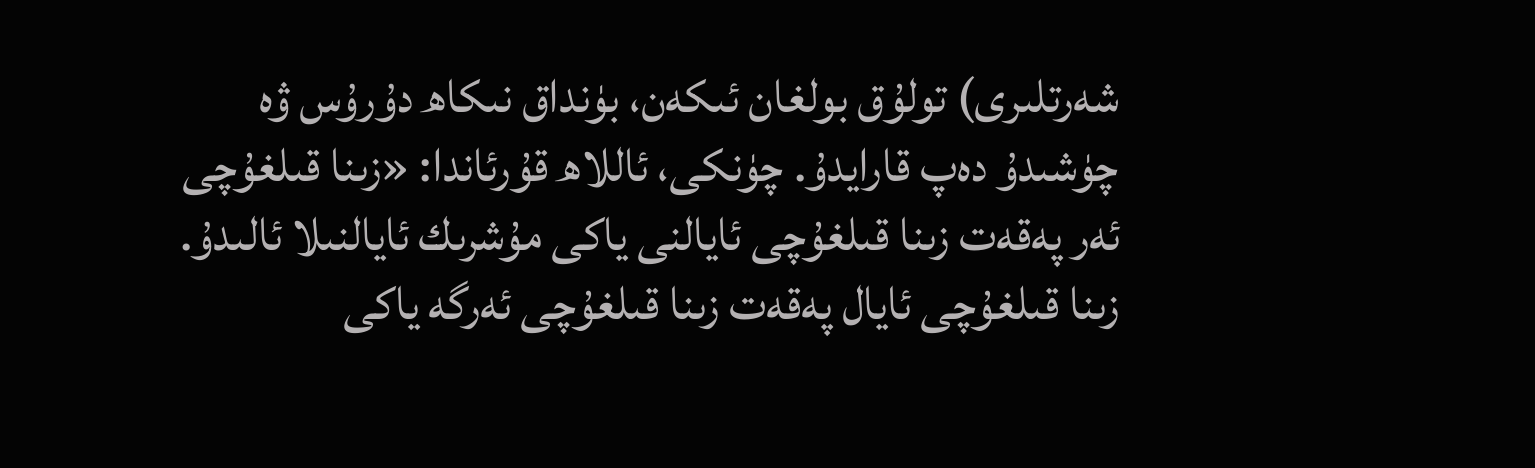شەرتلىرى) تولۇق بولغان ئىكەن، بۈنداق نىكاھ دۇرۇس ۋە چۈشىدۇ دەپ قارايدۇ. چۈنكى، ئاللاھ قۇرئاندا: «زىنا قىلغۇچى ئەر پەقەت زىنا قىلغۇچى ئايالنى ياكى مۇشرىك ئايالنىلا ئالىدۇ. زىنا قىلغۇچى ئايال پەقەت زىنا قىلغۇچى ئەرگە ياكى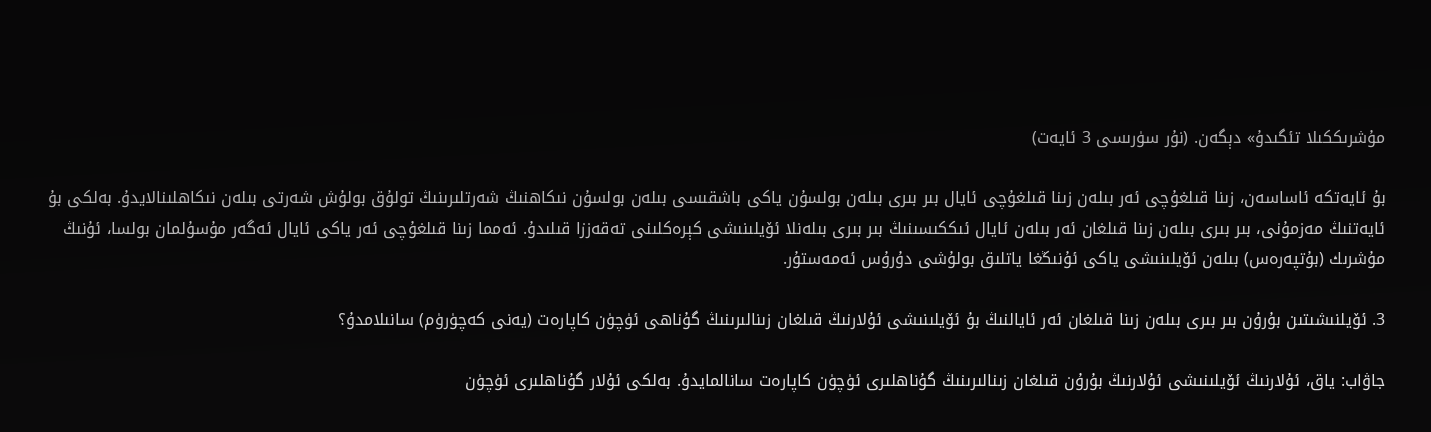مۇشرىككىلا تئگىدۇ» دېگەن. (نۇر سۈرىسى 3 ئايەت)

بۇ ئايەتكە ئاساسەن، زىنا قىلغۇچى ئەر بىلەن زىنا قىلغۇچى ئايال بىر بىرى بىلەن بولسۇن ياكى باشقىسى بىلەن بولسۇن نىكاھنىڭ شەرتلىرىنىڭ تولۇق بولۇش شەرتى بىلەن نىكاھلىنالايدۇ. بەلكى بۇ ئايەتنىڭ مەزمۇنى، بىر بىرى بىلەن زىنا قىلغان ئەر بىلەن ئايال ئىككىسىنىڭ بىر بىرى بىلەنلا ئۆيلىنىشى كېرەكلىنى تەقەززا قىلىدۇ. ئەمما زىنا قىلغۇچى ئەر ياكى ئايال ئەگەر مۇسۇلمان بولسا، ئۇنىڭ مۇشرىك (بۇتپەرەس) بىلەن ئۆيلىنىشى ياكى ئۇنىڭغا ياتلىق بولۇشى دۇرۇس ئەمەستۇر.

3. ئۆيلنىشىتىن بۇرۇن بىر بىرى بىلەن زىنا قىلغان ئەر ئايالنىڭ بۇ ئۆيلىنىشى ئۇلارنىڭ قىلغان زىنالىرىنىڭ گۇناھى ئۈچۈن كاپارەت (يەنى كەچۈرۈم) سانىلامدۇ؟

جاۋاب: ياق، ئۇلارنىڭ ئۆيلىنىشى ئۇلارنىڭ بۇرۇن قىلغان زىنالىرىنىڭ گۇناھلىرى ئۈچۈن كاپارەت سانالمايدۇ. بەلكى ئۇلار گۇناھلىرى ئۈچۈن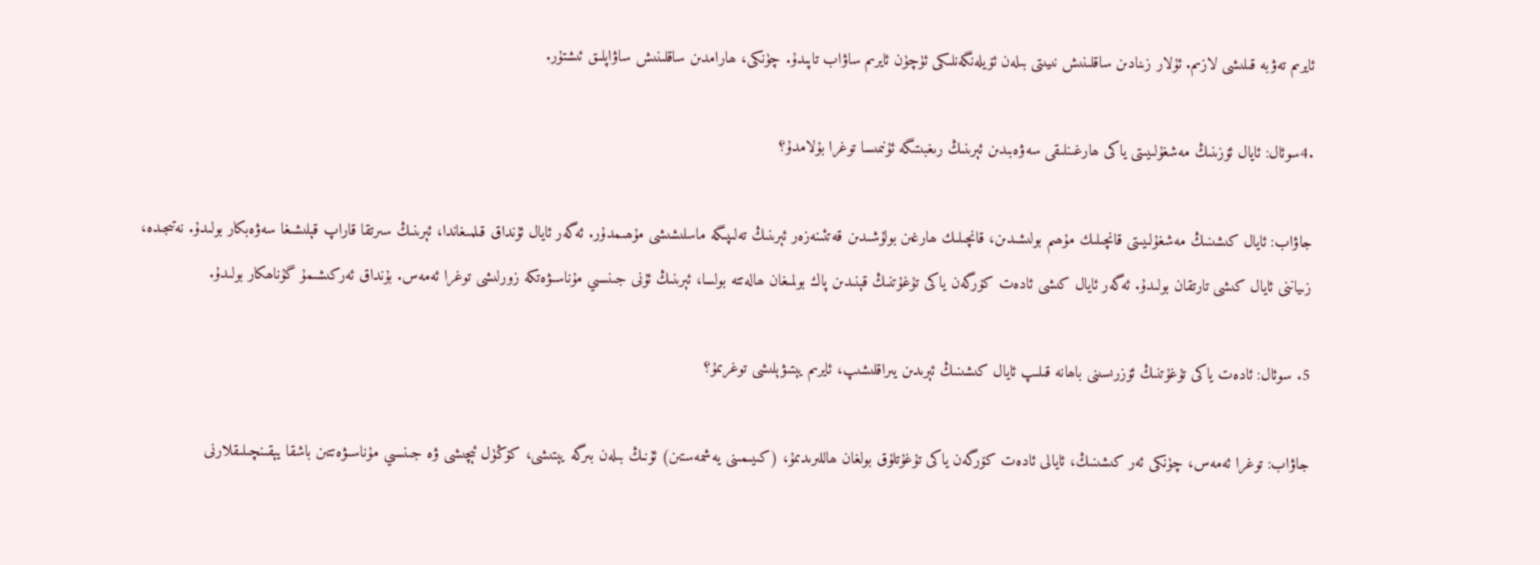ئايرىم تەۋبە قىلىشى لازىم. ئۇلار زىنادىن ساقلىنىش نىيىتى بىلەن ئۆيلەنگەنلىكى ئۈچۈن ئايرىم ساۋاب تاپىدۇ. چۈنكى، ھارامدىن ساقلىنىش ساۋاپلىق ئىشتۇر.

.4سوئال: ئايال ئۆزىنىڭ مەشغۇلىيىتى ياكى ھارغىنلىقى سەۋەبىدىن ئېرىنىڭ رىغبىتىگە ئۇنىمىسا توغرا بۇلامدۇ؟

جاۋاب: ئايال كىشىنىڭ مەشغۇلىيىتى قانچىلىك مۇھىم بولىشىدىن، قانچىلىك ھارغىن بولۇشىدىن قەتئىنەزەر ئېرىنىڭ تەلىپىگە ماسلىشىشى مۇھىمدۇر. ئەگەر ئايال ئۇنداق قىلمىغاندا، ئېرىنىڭ سىرتقا قاراپ قېلىشىغا سەۋەبكار بولىدۇ. نەتىجىدە، زىياننى ئايال كىشى تارتقان بولىدۇ. ئەگەر ئايال كىشى ئادەت كۆرگەن ياكى تۇغۇتنىڭ قېنىدىن پاك بولمىغان ھالەتتە بولسا، ئېرىنىڭ ئۇنى جىنسىي مۇناسىۋەتكە زورلىشى توغرا ئەمەس. بۇنداق ئەركىشىمۇ گۇناھكار بولىدۇ.

5. سوئال: ئادەت ياكى تۇغۇتنىڭ ئۆزرىسىنى باھانە قىلىپ ئايال كىشىنىڭ ئېرىدىن يىراقلىشىپ، ئايرىم يېتىۋېلىشى توغرىمۇ؟

جاۋاب: توغرا ئەمەس، چۈنكى ئەر كىشىنىڭ، ئايالى ئادەت كۆرگەن ياكى تۇغۇتلۇق بولغان ھاللىرىدىمۇ، (كىيىمىنى يەشمەستىن) ئۇنىڭ بىلەن بىرگە يېتىشى، كۆڭۈل ئېچىشى ۋە جىنسىي مۇناسىۋەتتىن باشقا يېقىنچىلىقلارنى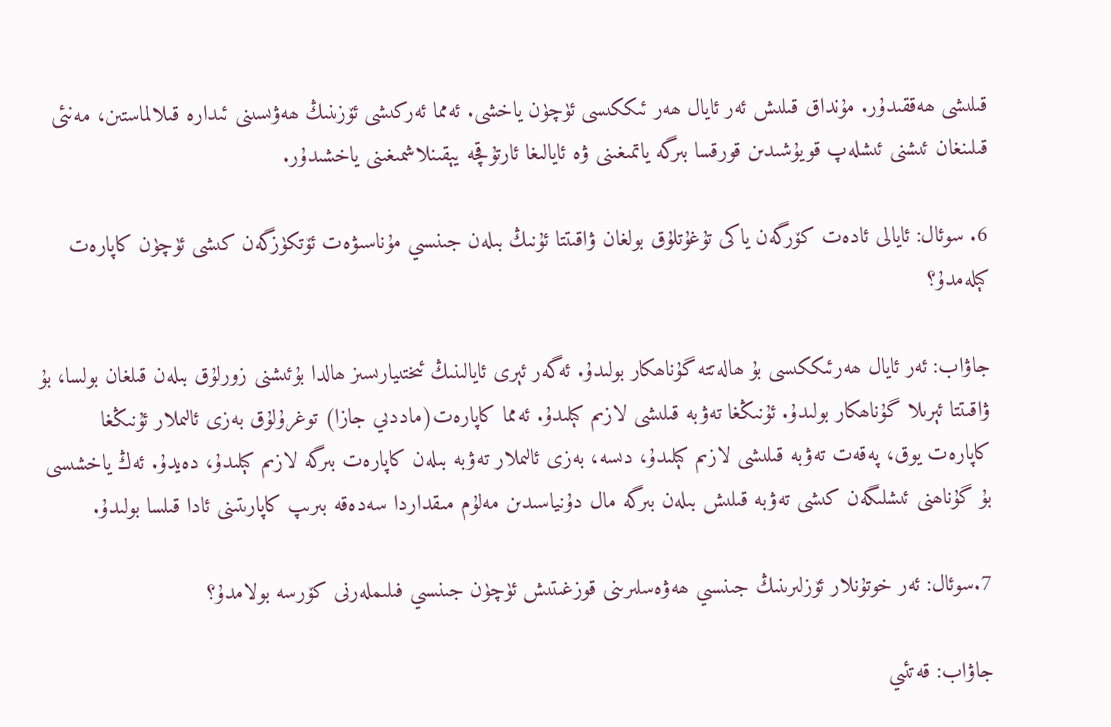قىلىشى ھەققىدۇر. مۇنداق قىلىش ئەر ئايال ھەر ئىككىسى ئۈچۈن ياخشى. ئەمما ئەركىشى ئۆزىنىڭ ھەۋىسىنى ئىدارە قىلالماستىن، مەنئى قىلىنغان ئىشنى ئىشلەپ قويۇشىدىن قورقسا بىرگە ياتمىغىنى ۋە ئايالىغا ئارتۇقچە يېقىنلاشمىغىنى ياخشىدۇر.

6. سوئال: ئايالى ئادەت كۆرگەن ياكى تۇغۇتلۇق بولغان ۋاقىتتا ئۇنىڭ بىلەن جىنسىي مۇناسىۋەت ئۆتكۈزگەن كىشى ئۈچۈن كاپارەت كېلەمدۇ؟

جاۋاب: ئەر ئايال ھەرئىككىسى بۇ ھالەتتە گۇناھكار بولىدۇ. ئەگەر ئېرى ئايالىنىڭ ئىختىيارىسىز ھالدا بۇئىشنى زورلۇق بىلەن قىلغان بولسا، بۇ ۋاقىتتا ئېرىلا گۇناھكار بولىدۇ. ئۇنىڭغا تەۋبە قىلىشى لازىم كېلىدۇ. ئەمما كاپارەت(ماددىي جازا) توغرۇلۇق بەزى ئالىملار ئۇنىڭغا كاپارەت يوق، پەقەت تەۋبە قىلىشى لازىم كېلىدۇ، دىسە، بەزى ئالىملار تەۋبە بىلەن كاپارەت بىرگە لازىم كېلىدۇ، دەيدۇ. ئەڭ ياخشىسى بۇ گۇناھنى ئىشلىگەن كىشى تەۋبە قىلىش بىلەن بىرگە مال دۇنياسىدىن مەلۇم مىقداردا سەدەقە بىرىپ كاپارىتىنى ئادا قىلسا بولىدۇ.

7.سوئال: ئەر خوتۇنلار ئۆزلىرىنىڭ جىنسىي ھەۋەسلىرىنى قوزغىتىش ئۈچۈن جىنسىي فىلىملەرنى كۆرسە بولامدۇ؟

جاۋاب: قەتئىي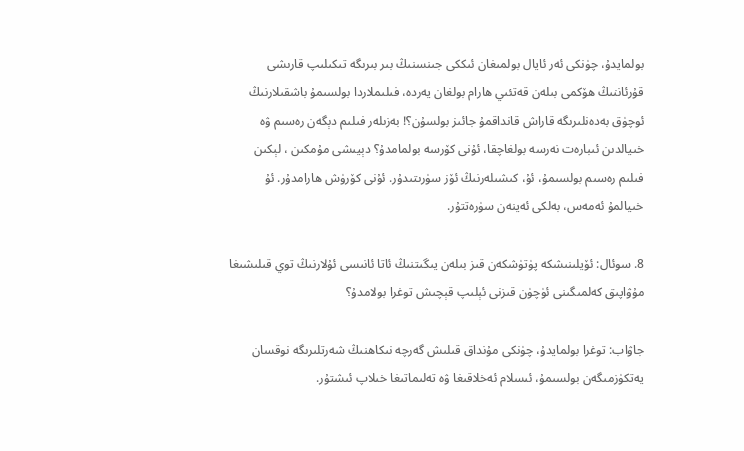بولمايدۇ، چۈنكى ئەر ئايال بولمىغان ئىككى جىنسنىڭ بىر بىرىگە تىكىلىپ قارىشى قۇرئاننىڭ ھۆكمى بىلەن قەتئىي ھارام بولغان يەردە، فىلىملاردا بولسىمۇ باشقىلارنىڭ ئوچۈق بەدەنلىرىگە قاراش قانداقمۇ جائىز بولسۇن؟! بەزىلەر فىلىم دېگەن رەسىم ۋە خىيالدىن ئىبارەت نەرسە بولغاچقا، ئۇنى كۆرسە بولمامدۇ؟ دېيىشى مۇمكىن ، لېكىن فىلىم رەسىم بولسىمۇ، ئۇ، كىشىلەرنىڭ ئۆز سۈرىتىدۇر. ئۇنى كۆرۈش ھارامدۇر. ئۇ خىيالمۇ ئەمەس، بەلكى ئەينەن سۈرەتتۇر.

8. سوئال: ئۆيلىنىشكە پۈتۈشكەن قىز بىلەن يىگىتنىڭ ئاتا ئانىسى ئۇلارنىڭ توي قىلىشىغا مۇۋاپىق كەلمىگىنى ئۈچۈن قىزنى ئېلىپ قېچىش توغرا بولامدۇ؟

جاۋاب: توغرا بولمايدۇ، چۈنكى مۇنداق قىلىش گەرچە نىكاھنىڭ شەرتلىرىگە نوقسان يەتكۈزمىگەن بولسىمۇ، ئىسلام ئەخلاقىغا ۋە تەلىماتىغا خىلاپ ئىشتۇر.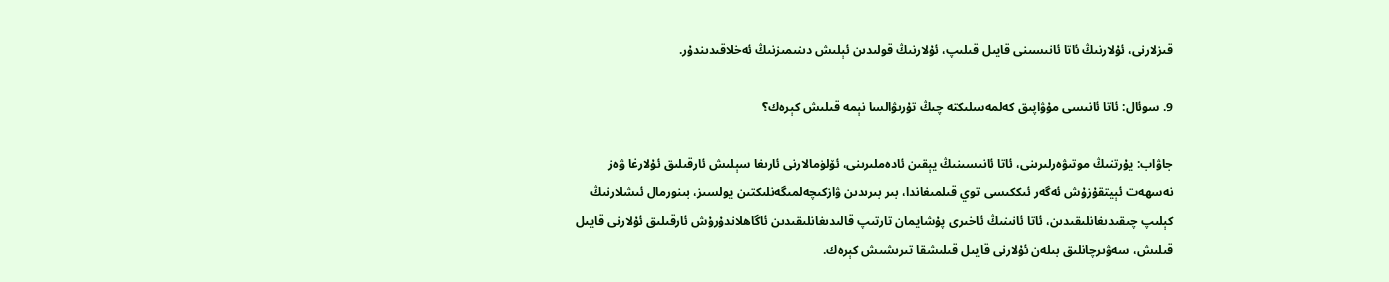قىزلارنى، ئۇلارنىڭ ئاتا ئانىسىنى قايىل قىلىپ، ئۇلارنىڭ قولىدىن ئېلىش دىنىمىزنىڭ ئەخلاقىدىندۇر.

9. سوئال: ئاتا ئانىسى مۇۋاپىق كەلمەسلىكتە چىڭ تۇرىۋالسا نېمە قىلىش كېرەك؟

جاۋاب: يۇرتنىڭ موتىۋەرلىرىنى، ئاتا ئانىسىنىڭ يېقىن ئادەملىرىنى، ئۆلۈمالارنى ئارىغا سېلىش ئارقىلىق ئۇلارغا ۋەز نەسھەت ئېيتقۇزۇش ئەگەر ئىككىسى توي قىلمىغاندا، بىر بىرىدىن ۋازكىچەلمىگەنلىكتىن يولسىز، بىنورمال ئىشلارنىڭ كېلىپ چىقىدىغانلىقىدىن، ئاتا ئانىنىڭ ئاخىرى پۇشايمان تارتىپ قالىدىغانلىقىدىن ئاگاھلاندۇرۇش ئارقىلىق ئۇلارنى قايىل قىلىش، سەۋىرچانلىق بىلەن ئۇلارنى قايىل قىلىشقا تىرىشىش كېرەك.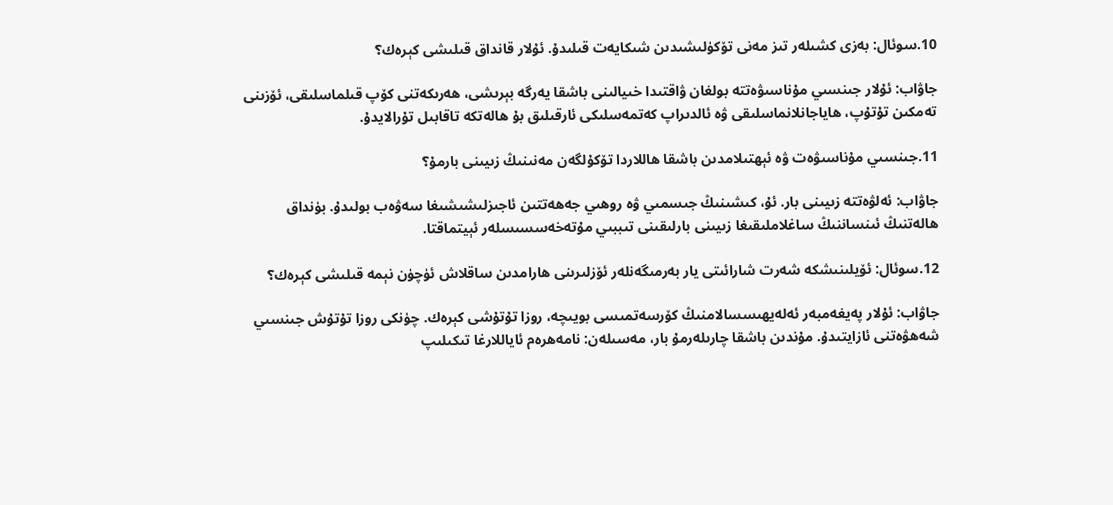10.سوئال: بەزى كشىلەر تىز مەنى تۆكۈلىشىدىن شىكايەت قىلىدۇ. ئۇلار قانداق قىلىشى كېرەك؟

جاۋاب: ئۇلار جىنسىي مۇناسىۋەتتە بولغان ۋاقتىدا خىيالىنى باشقا يەرگە بېرىشى، ھەرىكەتنى كۆپ قىلماسلىقى، ئۆزىنى تەمكىن تۇتۇپ، ھاياجانلانماسلىقى ۋە ئالدىراپ كەتمەسلىكى ئارقىلىق بۇ ھالەتكە تاقابىل تۇرالايدۇ.

11.جىنسىي مۇناسىۋەت ۋە ئېھتىلامدىن باشقا ھاللاردا تۆكۇلگەن مەنىنىڭ زىيىنى بارمۇ؟

جاۋاب: ئەلۋەتتە زىيىنى بار. ئۇ، كىشىنىڭ جىسمىي ۋە روھىي جەھەتتىن ئاجىزلىشىشىغا سەۋەب بولىدۇ. بۈنداق ھالەتنىڭ ئىنساننىڭ ساغلاملىقىغا زىيىنى بارلىقىنى تىببىي مۇتەخەسسىسلەر ئېيتماقتا.

12.سوئال: ئۆيلىنىشكە شەرت شارائىتى يار بەرمىگەنلەر ئۆزلىرىنى ھارامدىن ساقلاش ئۈچۈن نېمە قىلىشى كېرەك؟

جاۋاب: ئۇلار پەيغەمبەر ئەلەيھىسسالامنىڭ كۆرسەتمىسى بويىچە، روزا تۇتۇشى كېرەك. چۈنكى روزا تۇتۇش جىنسىي شەھۋەتنى ئازايتىدۇ. مۇندىن باشقا چارىلەرمۇ بار، مەسىلەن: نامەھرەم ئاياللارغا تىكىلىپ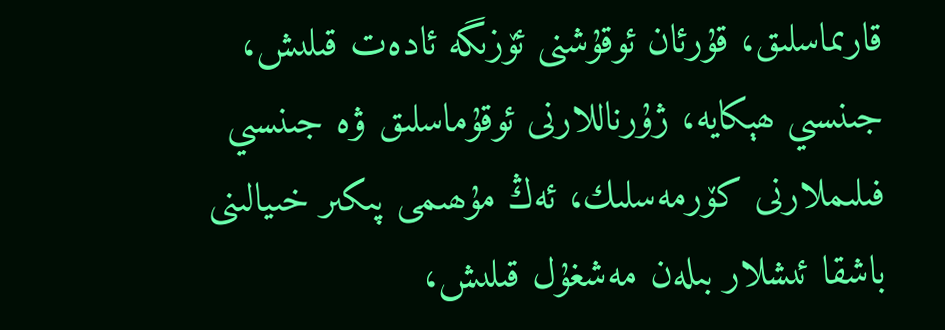قارىماسلىق، قۇرئان ئوقۇشنى ئۆزىگە ئادەت قىلىش، جىنسىي ھېكايە، ژۇرناللارنى ئوقۇماسلىق ۋە جىنسىي فىلىملارنى كۆرمەسلىك، ئەڭ مۇھىمى پىكىر خىيالىنى باشقا ئىشلار بىلەن مەشغۇل قىلىش،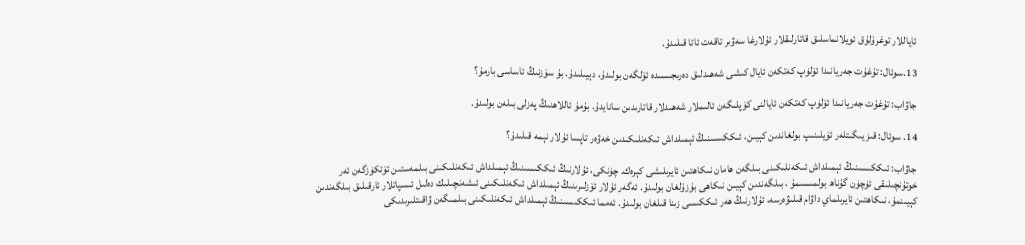ئاياللار توغرۇلۇق ئويلانماسلىق قاتارلىقلار ئۇلارغا سەۋىر تاقەت ئاتا قىلىدۇ.

13.سوئال: تۇغۇت جەريانىدا ئۆلۈپ كەتكەن ئايال كىشى شەھىدلىق دەرىجىسىدە ئۆلگەن بولىدۇ، دېيىلىدۇ. بۇ سۆزنىڭ ئاساسى بارمۇ؟

جاۋاب: تۇغۇت جەريانىدا ئۆلۈپ كەتكەن ئايالنى كۆپلىگەن ئالىملار شەھىدلار قاتارىدىن سانايدۇ. بۇمۇ ئاللاھنىڭ پەزلى بىلەن بولىدۇ.

14. سوئال: قىز يىگىتلەر ئۆيلىنىپ بولغاندىن كېيىن، ئىككىسىنىڭ ئېمىلداش ئىكەنلىكىدىن خەۋەر تاپسا ئۇلار نېمە قىلىدۇ؟

جاۋاب: ئىككىسىنىڭ ئېمىلداش ئىكەنلىكىنى بىلگەن ھامان نىكاھتىن ئايرىلىشى كېرەك. چۈنكى، ئۇلارنىڭ ئىككىسىنىڭ ئېمىلداش ئىكەنلىكىنى بىلمەستىن ئۆتكۈزگەن ئەر خوتۇنچىلىقى ئۈچۈن گۇناھ بولمىسىمۇ ، بىلگەندىن كېيىن نىكاھى بۇزۇلغان بولىدۇ. ئەگەر ئۇلار ئۆزلىرىنىڭ ئېمىلداش ئىكەنلىكىنى ئىشەنچىلىك دەلىل ئىسپاتلار ئارقىلىق بىلگەندىن كېيىنمۇ، نىكاھتىن ئايرىلماي داۋام قىلىۋەرسە، ئۇلارنىڭ ھەر ئىككىسى زىنا قىلغان بولىدۇ. ئەمما ئىككىسىنىڭ ئېمىلداش ئىكەنلىكىنى بىلمىگەن ۋاقىتلىرىدىكى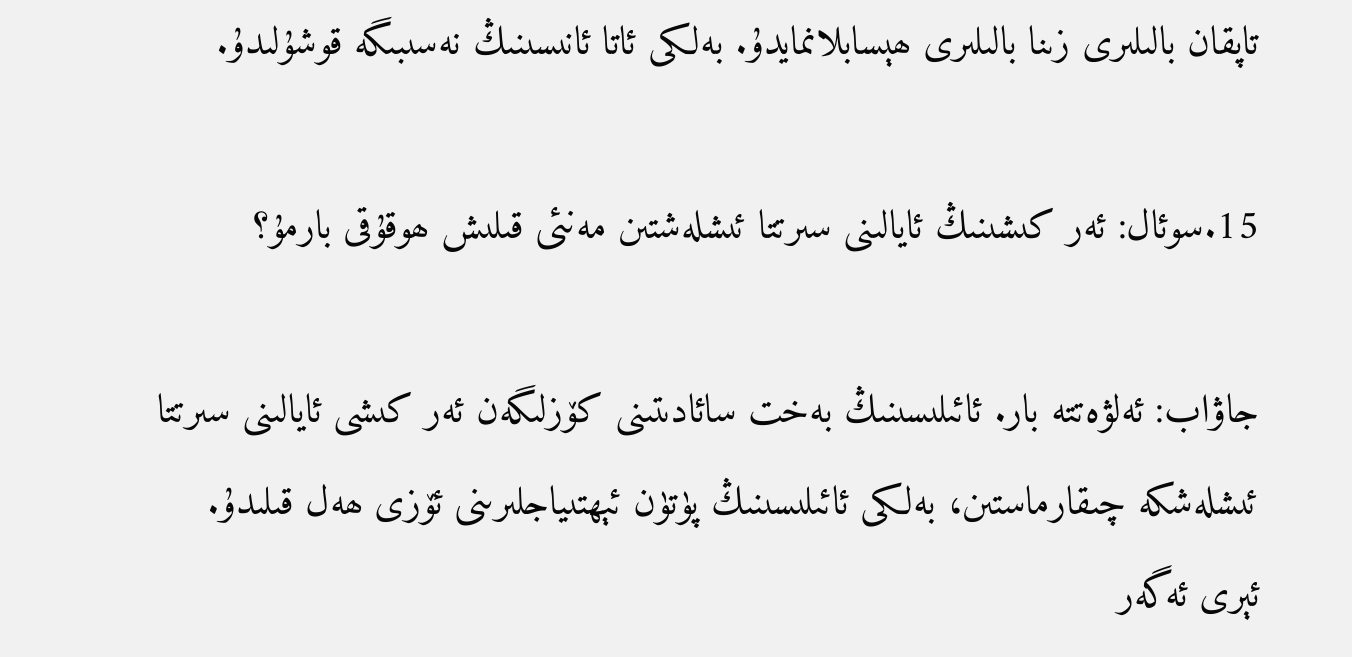تاپقان بالىلىرى زىنا بالىلىرى ھېسابلانمايدۇ. بەلكى ئاتا ئانىسىنىڭ نەسىبىگە قوشۇلىدۇ.

15.سوئال: ئەر كىشىنىڭ ئايالىنى سىرتتا ئىشلەشتىن مەنئى قىلىش ھوقۇقى بارمۇ؟

جاۋاب: ئەلۋەتتە بار. ئائىلىسىنىڭ بەخت سائادىتىنى كۆزلىگەن ئەر كىشى ئايالىنى سىرتتا ئىشلەشكە چىقارماستىن، بەلكى ئائىلىسىنىڭ پۈتۈن ئېھتىياجلىرىنى ئۆزى ھەل قىلىدۇ. ئېرى ئەگەر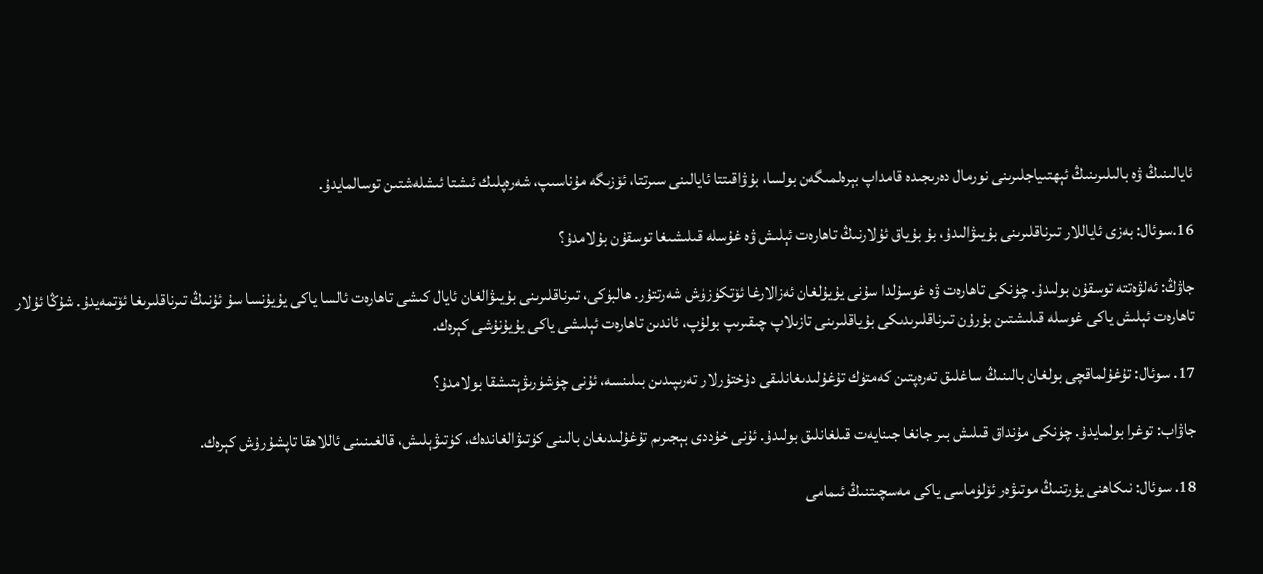ئايالىنىڭ ۋە بالىلىرىنىڭ ئېھتىياجلىرىنى نورمال دەرىجىدە قامداپ بېرەلمىگەن بولسا، بۇۋاقىتتا ئايالىنى سىرتتا، ئۆزىگە مۇناسىپ، شەرەپلىك ئىشتا ئىشلەشتىن توسالمايدۇ.

16.سوئال: بەزى ئاياللار تىرناقلىرىنى بۇيىۋالىدۇ، بۇ بۇياق ئۇلارنىڭ تاھارەت ئېلىش ۋە غۇسلە قىلىشىغا توسقۇن بۇلامدۇ؟

جاۋڭ: ئەلۋەتتە توسقۇن بولىدۇ. چۈنكى تاھارەت ۋە غوسۇلدا سۇنى يۇيۇلغان ئەزالارغا ئۆتكۈزۈش شەرتتۇر. ھالبۈكى، تىرناقلىرىنى بۇيىۋالغان ئايال كىشى تاھارەت ئالسا ياكى يۇيۇنسا سۇ ئۇنىڭ تىرناقلىرىغا ئۆتمەيدۇ. شۇڭا ئۇلار تاھارەت ئېلىش ياكى غوسلە قىلىشتىن بۇرۇن تىرناقلىرىدىكى بۇياقلىرىنى تازىلاپ چىقىرىپ بولۇپ، ئاندىن تاھارەت ئېلىشى ياكى يۇيۇنۇشى كېرەك.

17. سوئال: تۇغۇلماقچى بولغان بالىنىڭ ساغلىق تەرەپتىن كەمتۈك تۇغۇلىدىغانلىقى دۇختۇرلار تەرىپىدىن بىلىنسە، ئۇنى چۈشۈرىۋېتىشقا بولامدۇ؟

جاۋاب: توغرا بولمايدۇ. چۈنكى مۇنداق قىلىش بىر جانغا جىنايەت قىلغانلىق بولىدۇ. ئۇنى خۇددى بېجىرىم تۇغۇلىدىغان بالىنى كۈتىۋالغاندەك، كۈتىۋېلىش، قالغىنىنى ئاللاھقا تاپشۇرۇش كېرەك.

18. سوئال: نىكاھنى يۇرتنىڭ موتىۋەر ئۆلۈماسى ياكى مەسچىتنىڭ ئىمامى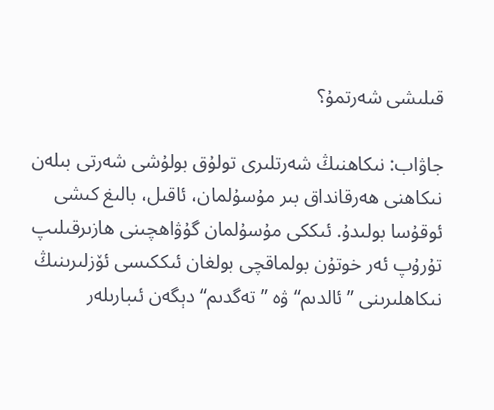قىلىشى شەرتمۇ؟

جاۋاب: نىكاھنىڭ شەرتلىرى تولۇق بولۇشى شەرتى بىلەن نىكاھنى ھەرقانداق بىر مۇسۇلمان، ئاقىل، بالىغ كىشى ئوقۇسا بولىدۇ. ئىككى مۇسۇلمان گۇۋاھچىنى ھازىرقىلىپ تۇرۇپ ئەر خوتۇن بولماقچى بولغان ئىككىسى ئۆزلىرىنىڭ نىكاھلىرىنى ”ئالدىم“ ۋە ”تەگدىم“ دېگەن ئىبارىلەر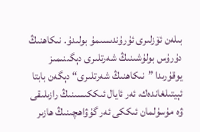بىلەن ئۆزلىرى ئۇرۇندىسىمۇ بولىدۇ. نىكاھنىڭ دۇرۇس بولۇشىنىڭ شەرتلىرى دېگىنىمىز يوقۇرىدا ”نىكاھنىڭ شەرتلىرى“ دېگەن بابتا ئېيتىلغاندەك، ئەر ئايال ئىككىسىنىڭ رازىلىقى ۋە مۇسۇلمان ئىككى ئەر گۇۋاھچىنىڭ ھازىر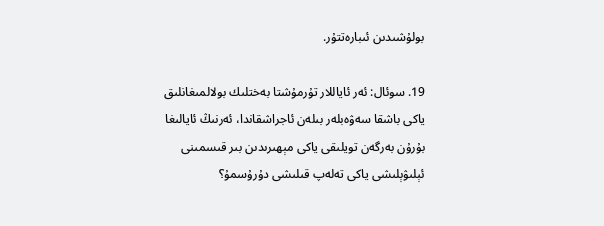بولۇشىدىن ئىبارەتتۇر.

19. سوئال: ئەر ئاياللار تۇرمۇشتا بەختلىك بولالمىغانلىق ياكى باشقا سەۋەبلەر بىلەن ئاجراشقاندا، ئەرنىڭ ئايالىغا بۇرۇن بەرگەن تويلىقى ياكى مېھىرىدىن بىر قىسمىنى ئېلىۋېلىشى ياكى تەلەپ قىلىشى دۇرۇسمۇ؟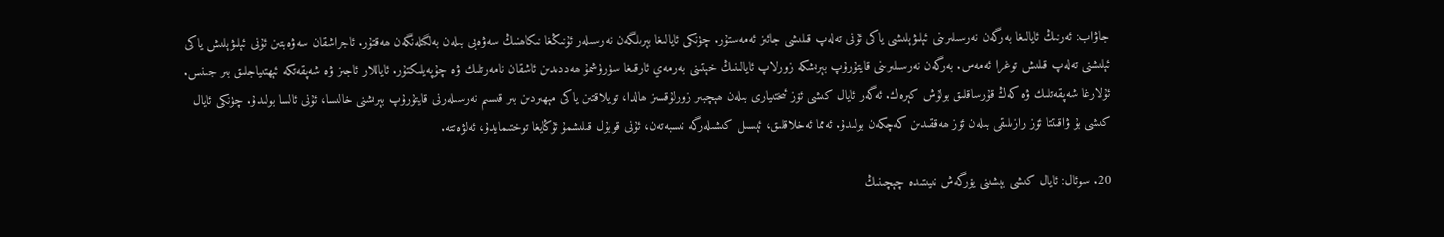جاۋاب: ئەرنىڭ ئايالىغا بەرگەن نەرسىلىرىنى ئېلىۋېلىشى ياكى ئۇنى تەلەپ قىلىشى جائىز ئەمەستۇر. چۈنكى ئايالىغا بېرىلگەن نەرسىلەر ئۇنىڭغا نىكاھنىڭ سەۋەبى بىلەن بەلگىلەنگەن ھەقتۇر. ئاجراشقان سەۋەبتىن ئۇنى ئېلىۋېلىش ياكى ئېلىشنى تەلەپ قىلىش توغرا ئەمەس. بەرگەن نەرسىلىرىنى قايتۇرۇپ بېرىشكە زورلاپ ئايالىنىڭ خېتىنى بەرمەي ئارقىغا سۈرۈشمۇ ھەددىدىن ئاشقان نامەرتلىك ۋە چۇپەيلىكتۇر. ئاياللار ئاجىز ۋە شەپقەتكە ئېھتىياجلىق بىر جىنس. ئۇلارغا شەپقەتلىك ۋە كەڭ قۇرساقلىق بولۇش كېرەك. ئەگەر ئايال كىشى ئۆز ئىختىيارى بىلەن ھېچبىر زورلۇقسىز ھالدا، تويلاقتىن ياكى مېھىردىن بىر قىسىم نەرسىلەرنى قايتۇرۇپ بېرىشنى خالىسا، ئۇنى ئالسا بولىدۇ. چۈنكى ئايال كىشى بۇ ۋاقىتتا ئۆز رازىلىقى بىلەن ئۆز ھەققىدىن كەچكەن بولىدۇ. ئەمما ئەخلاقلىق، ئېسىل كىشىلەرگە نىسبەتەن، ئۇنى قوبۇل قىلىشمۇ ئۇڭايغا توختىمايدۇ، ئەلۋەتتە.

20. سوئال: ئايال كىشى بېشىنى يۆرگەش نىيىتىدە چېچىنىڭ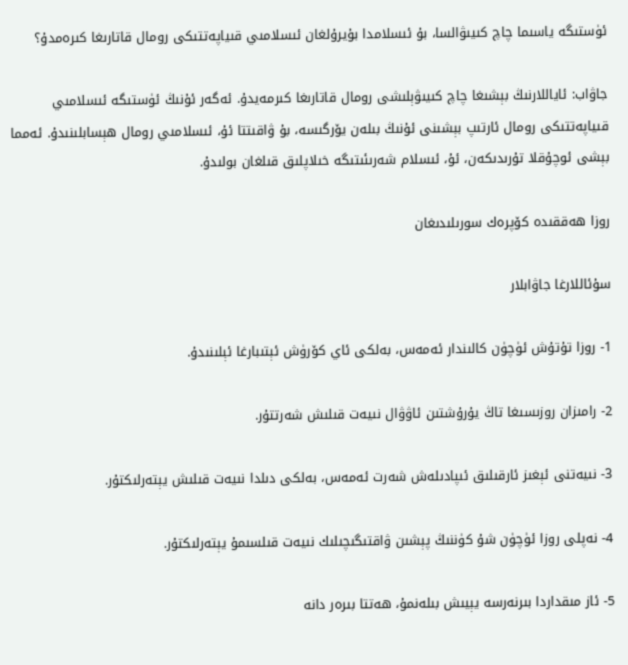ئۈستىگە ياسىما چاچ كىيىۋالسا، بۇ ئىسلامدا بۇيرۇلغان ئىسلامىي قىياپەتتىكى رومال قاتارىغا كىرەمدۇ؟

جاۋاب: ئاياللارنىڭ بېشىغا چاچ كىيىۋېلىشى رومال قاتارىغا كىرمەيدۇ. ئەگەر ئۇنىڭ ئۈستىگە ئىسلامىي قىياپەتتىكى رومال ئارتىپ بېشىنى ئۇنىڭ بىلەن يۆرگىسە، بۇ ۋاقىتتا ئۇ، ئىسلامىي رومال ھېسابلىنىدۇ. ئەمما بېشى ئوچۇقلا تۇرىدىكەن، ئۇ، ئىسلام شەرىئىتىگە خىلاپلىق قىلغان بولىدۇ.

روزا ھەققىدە كۆپرەك سورىلىدىغان

سۇئاللارغا جاۋابلار

1- روزا تۇتۇش ئۈچۈن كالىندار ئەمەس، بەلكى ئاي كۆرۈش ئېتىبارغا ئېلىنىدۇ.

2- رامىزان روزىسىغا تاڭ يۇرۇشتىن ئاۋۋال نىيەت قىلىش شەرتتۇر.

3- نىيەتنى ئېغىز ئارقىلىق ئىپادىلەش شەرت ئەمەس، بەلكى دىلدا نىيەت قىلىش يېتەرلىكتۇر.

4- نەپلى روزا ئۈچۈن شۇ كۈننىڭ پېشىن ۋاقتىگىچىلىك نىيەت قىلسىمۇ يېتەرلىكتۇر.

5- ئاز مىقداردا بىرنەرسە يېيىش بىلەنمۇ، ھەتتا بىرەر دانە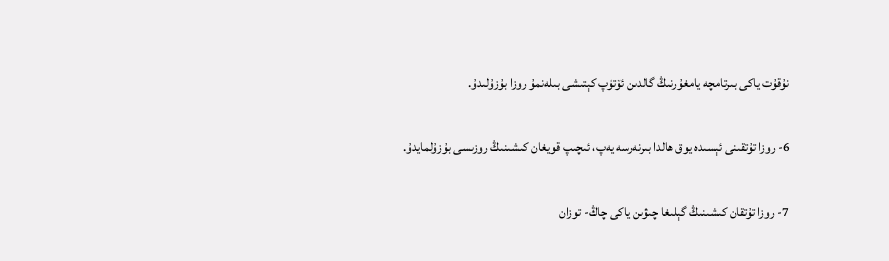نۇقۇت ياكى بىرتامچە يامغۇرنىڭ گالدىن ئۆتۈپ كېتىشى بىلەنمۇ روزا بۇزۇلىدۇ.

6- روزا تۇتقىنى ئېسىدە يوق ھالدا بىرنەرسە يەپ، ئىچىپ قويغان كىشىنىڭ روزىسى بۇزۇلمايدۇ.

7- روزا تۇتقان كىشىنىڭ گېلىغا چىۋىن ياكى چاڭ- توزان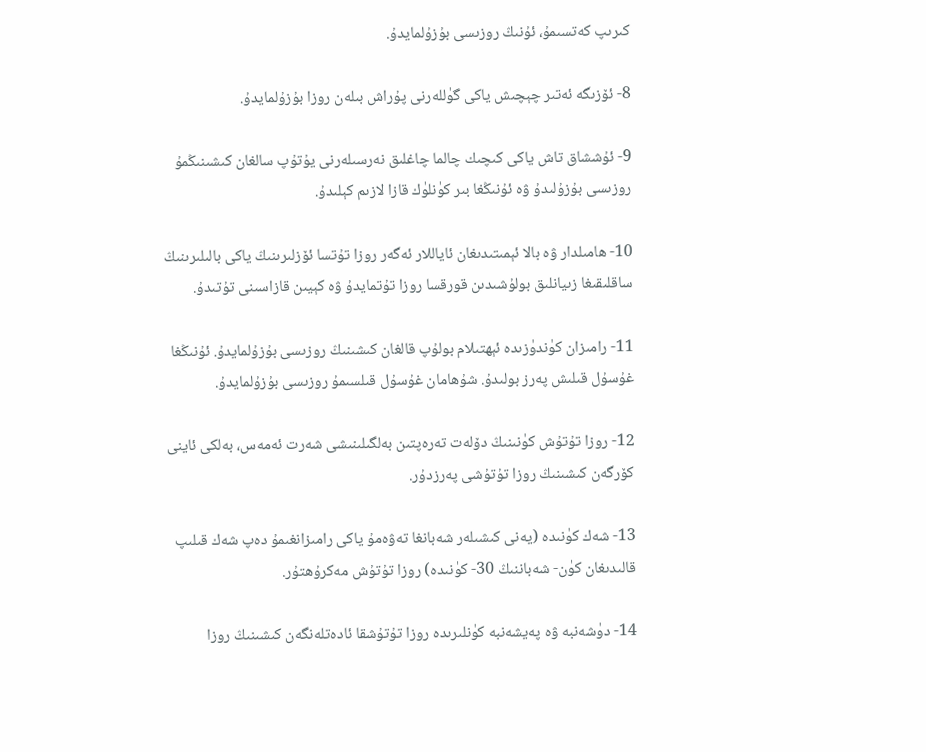كىرىپ كەتسىمۇ، ئۇنىڭ روزىسى بۇزۇلمايدۇ.

8- ئۆزىگە ئەتىر چېچىش ياكى گۈللەرنى پۇراش بىلەن روزا بۇزۇلمايدۇ.

9- ئۇششاق تاش ياكى كىچىك چالما چاغلىق نەرسىلەرنى يۇتۇپ سالغان كىشىنىڭمۇ روزىسى بۇزۇلىدۇ ۋە ئۇنىڭغا بىر كۈنلۈك قازا لازىم كېلىدۇ.

10- ھامىلدار ۋە بالا ئېمىتىدىغان ئاياللار ئەگەر روزا تۇتسا ئۆزلىرىنىڭ ياكى بالىلىرىنىڭ ساقلىقىغا زىيانلىق بولۇشىدىن قورقسا روزا تۇتمايدۇ ۋە كېيىن قازاسىنى تۇتىدۇ.

11- رامىزان كۈندۈزىدە ئېھتىلام بولۇپ قالغان كىشىنىڭ روزىسى بۇزۇلمايدۇ. ئۇنىڭغا غۇسۇل قىلىش پەرز بولىدۇ. شۇھامان غۇسۇل قىلسىمۇ روزىسى بۇزۇلمايدۇ.

12- روزا تۇتۇش كۈنىنىڭ دۆلەت تەرەپتىن بەلگىلىنىشى شەرت ئەمەس، بەلكى ئاينى كۆرگەن كىشىنىڭ روزا تۇتۇشى پەرزدۇر.

13- شەك كۈنىدە (يەنى كىشىلەر شەبانغا تەۋەمۇ ياكى رامىزانغىمۇ دەپ شەك قىلىپ قالىدىغان كۈن- شەباننىڭ 30- كۈنىدە) روزا تۇتۇش مەكرۇھتۇر.

14- دۈشەنبە ۋە پەيشەنبە كۈنلىرىدە روزا تۇتۇشقا ئادەتلەنگەن كىشىنىڭ روزا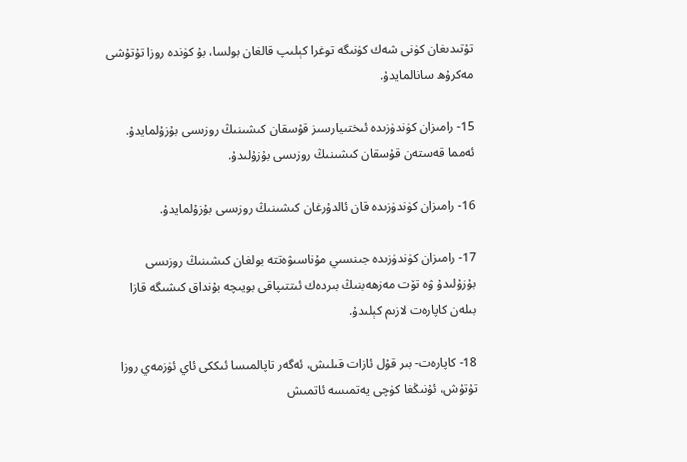تۇتىدىغان كۈنى شەك كۈنىگە توغرا كېلىپ قالغان بولسا، بۇ كۈندە روزا تۇتۇشى مەكرۇھ سانالمايدۇ.

15- رامىزان كۈندۈزىدە ئىختىيارسىز قۇسقان كىشىنىڭ روزىسى بۇزۇلمايدۇ. ئەمما قەستەن قۇسقان كىشىنىڭ روزىسى بۇزۇلىدۇ.

16- رامىزان كۈندۈزىدە قان ئالدۇرغان كىشىنىڭ روزىسى بۇزۇلمايدۇ.

17- رامىزان كۈندۈزىدە جىنسىي مۇناسىۋەتتە بولغان كىشىنىڭ روزىسى بۇزۇلىدۇ ۋە تۆت مەزھەبنىڭ بىردەك ئىتتىپاقى بويىچە بۇنداق كىشىگە قازا بىلەن كاپارەت لازىم كېلىدۇ.

18- كاپارەت- بىر قۇل ئازات قىلىش، ئەگەر تاپالمىسا ئىككى ئاي ئۈزمەي روزا تۇتۇش، ئۇنىڭغا كۈچى يەتمىسە ئاتمىش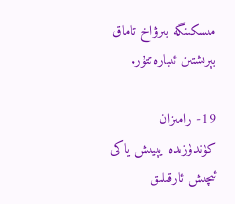مىسكىنگە بىرۋاخ تاماق بېرىشتىن ئىبارەتتۇر.

19- رامىزان كۈندۈزىدە يېيىش ياكى ئىچىش ئارقىلىق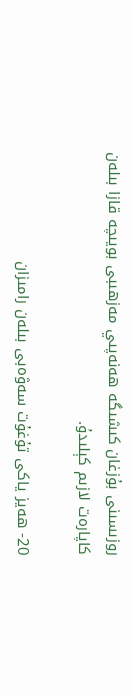روزىسىنى بۇزغان كىشىگە ھەنەپىي مەزھىبى بويىچە قازا بىلەن كاپارەت لازىم كېلىدۇ.

20- ھەيز ياكى تۇغۇت سەۋەبى بىلەن رامىزان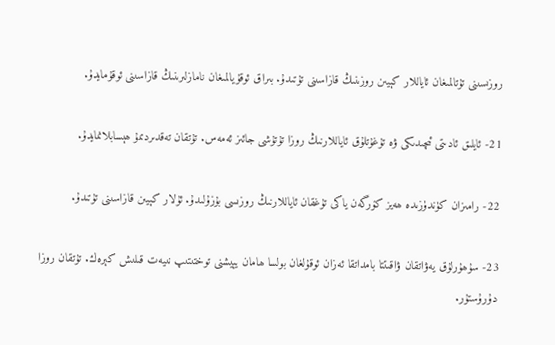روزىسىنى تۇتالمىغان ئاياللار كېيىن روزىنىڭ قازاسىنى تۇتىدۇ. بىراق ئوقۇيالمىغان نامازلىرىنىڭ قازاسىنى ئوقۇمايدۇ.

21- ئايلىق ئادىتى ئىچىدىكى ۋە تۇغۇتلۇق ئاياللارنىڭ روزا تۇتۇشى جائىز ئەمەس. تۇتقان تەقدىردىمۇ ھېسابلانمايدۇ.

22- رامىزان كۈندۈزىدە ھەيز كۆرگەن ياكى تۇغقان ئاياللارنىڭ روزىسى بۇزۇلىدۇ. ئۇلار كېيىن قازاسىنى تۇتىدۇ.

23- سۇھۇرلۇق يەۋاتقان ۋاقىتتا بامداتقا ئەزان ئوقۇلغان بولسا ھامان يېيشنى توختىتىپ نىيەت قىلىش كېرەك. تۇتقان روزا دۇرۇستۇر.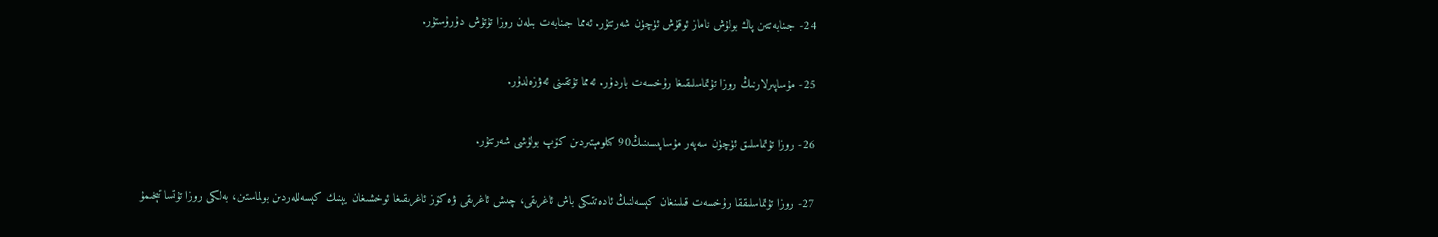24- جىنابەتتىن پاك بولۇش ناماز ئوقۇش ئۈچۈن شەرتتۇر. ئەمما جىنابەت بىلەن روزا تۇتۇش دۇرۇستۇر.

25- مۇساپىرلارنىڭ روزا تۇتماسلىقىغا رۇخسەت باردۇر. ئەمما تۇتقىنى ئەۋزەلدۇر.

26- روزا تۇتماسلىق ئۈچۈن سەپەر مۇساپىسىنىڭ90 كىلومېتىردىن كۆپ بولۇشى شەرتتۇر.

27- روزا تۇتماسلىققا رۇخسەت قىلىنغان كېسەلنىڭ ئادەتتىكى باش ئاغرىقى، چىش ئاغرىقى ۋە كۆز ئاغرىقىغا ئوخشىغان يېنىك كېسەللەردىن بولماستىن، بەلكى روزا تۇتسا تېخىمۇ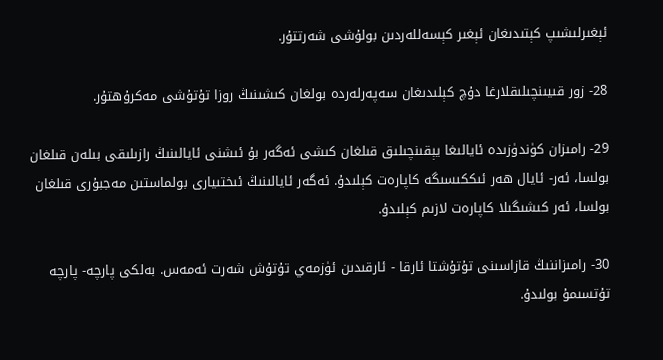ئېغىرلىشىپ كېتىدىغان ئېغىر كېسەللەردىن بولۇشى شەرتتۇر.

28- زور قىيىنچىلىقلارغا دۇچ كېلىدىغان سەپەرلەردە بولغان كىشىنىڭ روزا تۇتۇشى مەكرۇھتۇر.

29- رامىزان كۈندۈزىدە ئايالىغا يېقىنچىلىق قىلغان كىشى ئەگەر بۇ ئىشنى ئايالىنىڭ رازىلىقى بىلەن قىلغان بولسا، ئەر- ئايال ھەر ئىككىسىگە كاپارەت كېلىدۇ. ئەگەر ئايالىنىڭ ئىختىيارى بولماستىن مەجبۇرى قىلغان بولسا، ئەر كىشىگىلا كاپارەت لازىم كېلىدۇ.

30- رامىزاننىڭ قازاسىنى تۇتۇشتا ئارقا - ئارقىدىن ئۈزمەي تۇتۇش شەرت ئەمەس. بەلكى پارچە- پارچە تۇتسىمۇ بولىدۇ.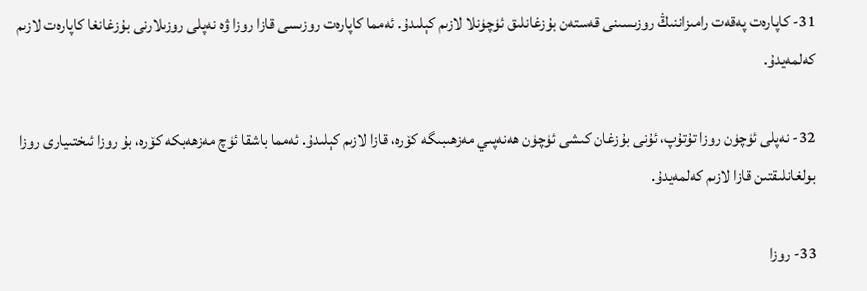31- كاپارەت پەقەت رامىزاننىڭ روزىسىنى قەستەن بۇزغانلىق ئۈچۈنلا لازىم كېلىدۇ. ئەمما كاپارەت روزىسى قازا روزا ۋە نەپلى روزىلارنى بۇزغانغا كاپارەت لازىم كەلمەيدۇ.

32- نەپلى ئۈچۈن روزا تۇتۇپ، ئۇنى بۇزغان كىشى ئۈچۈن ھەنەپىي مەزھىبىگە كۆرە، قازا لازىم كېلىدۇ. ئەمما باشقا ئۈچ مەزھەبكە كۆرە، بۇ روزا ئىختىيارى روزا بولغانلىقتىن قازا لازىم كەلمەيدۇ.

33- روزا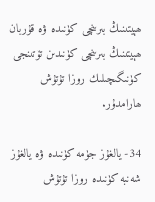ھېيتىنىڭ بىرىنچى كۈنىدە ۋە قۇربان ھېيتىنىڭ بىرىنچى كۈنىدىن تۆتىنجى كۈنىگىچىلىك روزا تۇتۇش ھارامدۇر.

34- يالغۇز جۈمە كۈنىدە ۋە يالغۇز شەنبە كۈنىدە روزا تۇتۇش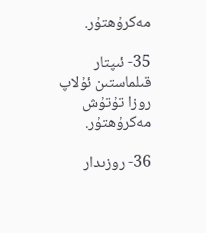مەكرۇھتۇر.

35- ئىپتار قىلماستىن ئۇلاپ روزا تۇتۇش مەكرۇھتۇر.

36- روزىدار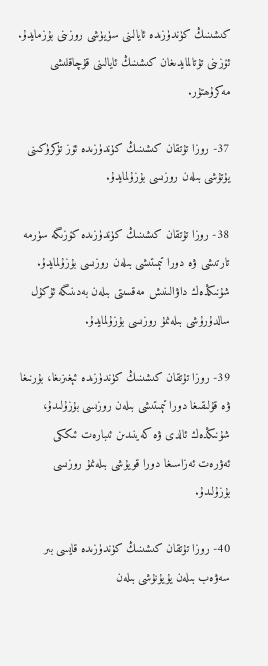كىشىنىڭ كۈندۈزىدە ئايالىنى سۈيۈشى روزىنى بۇزمايدۇ. ئۆزىنى تۇتالمايدىغان كىشىنىڭ ئايالىنى قۇچاقلىشى مەكرۇھتۇر.

37- روزا تۇتقان كىشىنىڭ كۈندۈزىدە ئۆز تۈكرۈكىنى يۇتۇشى بىلەن روزىسى بۇزۇلمايدۇ.

38- روزا تۇتقان كىشىنىڭ كۈندۈزىدە كۆزىگە سۈرمە تارتىشى ۋە دورا تېمىتىشى بىلەن روزىسى بۇزۇلمايدۇ. شۇنىڭدەك داۋالىنىش مەقسىتى بىلەن بەدىنىگە ئۇكۇل سالدۇرۇشى بىلەنمۇ روزىسى بۇزۇلمايدۇ.

39- روزا تۇتقان كىشىنىڭ كۈندۈزىدە ئېغىزىغا، بۇرنىغا ۋە قۇلىقىغا دورا تېمىتىشى بىلەن روزىسى بۇزۇلىدۇ، شۇنىڭدەك ئالدى ۋە كەينىدىن ئىبارەت ئىككى ئەۋرەت ئەزاسىغا دورا قويۇشى بىلەنمۇ روزىسى بۇزۇلىدۇ.

40- روزا تۇتقان كىشىنىڭ كۈندۈزىدە قايسى بىر سەۋەب بىلەن يۇيۇنۇشى بىلەن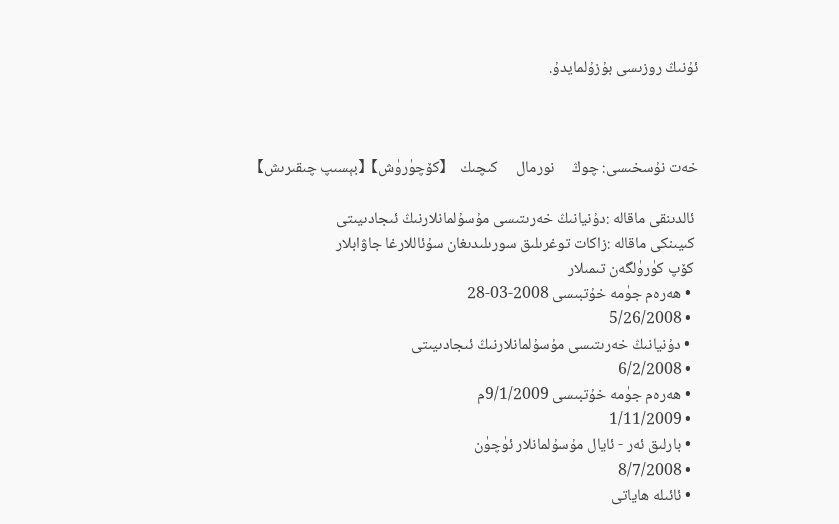ئۇنىڭ روزىسى بۇزۇلمايدۇ.



خەت نۇسخىسى: چوڭ     نورمال     كىچىك    【كۆچۈرۈش】  【بېسىپ چىقىرىش】

 ئالدىنقى ماقالە :دۇنيانىڭ خەرىتىسى مۇسۇلمانلارنىڭ ئىجادىيىتى
 كىيىنكى ماقالە :زاكات توغرىلىق سورىلىدىغان سۇئاللارغا جاۋابلار
 كۆپ كۈرۈلگەن تىمىلار
  • ھەرەم جۈمە خۇتبىسى 2008-03-28
  • 5/26/2008
  • دۇنيانىڭ خەرىتىسى مۇسۇلمانلارنىڭ ئىجادىيىتى
  • 6/2/2008
  • ھەرەم جۈمە خۇتبىسى 9/1/2009م
  • 1/11/2009
  • بارلىق ئەر - ئايال مۇسۇلمانلار ئۈچۈن
  • 8/7/2008
  • ئائىلە ھاياتى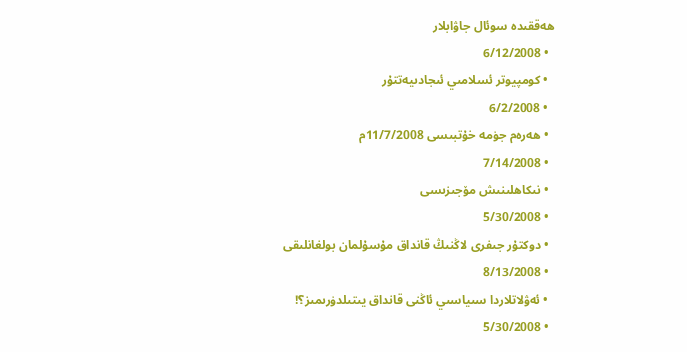ھەققىدە سوئال جاۋابلار
  • 6/12/2008
  • كومپيوتر ئسلامىي ئىجادىيەتتۇر
  • 6/2/2008
  • ھەرەم جۈمە خۇتبىسى 11/7/2008م
  • 7/14/2008
  • نىكاھلىنىش مۆجىزىسى
  • 5/30/2008
  • دوكتۇر جىفرى لاڭنىڭ قانداق مۇسۇلمان بولغانلىقى
  • 8/13/2008
  • ئەۋلاتلاردا سىياسىي ئاڭنى قانداق يىتىلدۈرىمىز؟!
  • 5/30/2008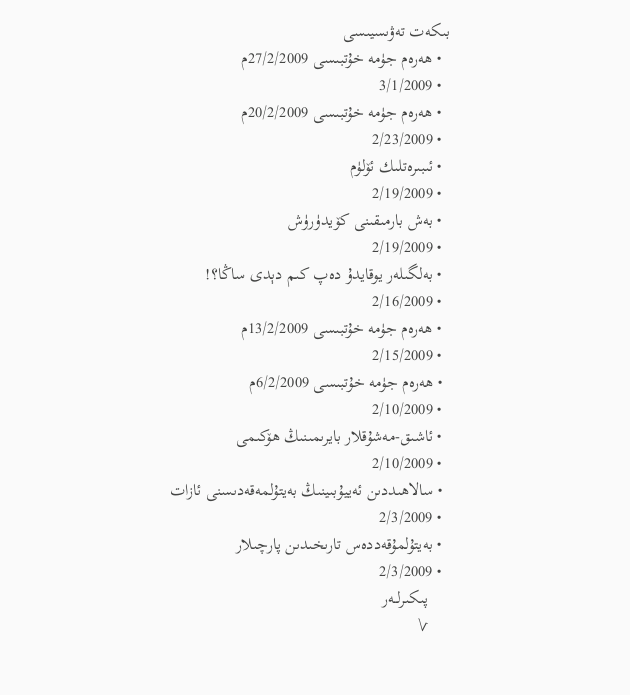بىكەت تەۋىسيىسى
  • ھەرەم جۈمە خۇتبىسى 27/2/2009م
  • 3/1/2009
  • ھەرەم جۈمە خۇتبىسى 20/2/2009م
  • 2/23/2009
  • ئىبىرەتلىك ئۆلۈم
  • 2/19/2009
  • بەش بارمىقىنى كۆيدۈرۈش
  • 2/19/2009
  • بەلگىلەر يوقايدۇ دەپ كىم دېدى ساڭا؟!
  • 2/16/2009
  • ھەرەم جۈمە خۇتبىسى 13/2/2009م
  • 2/15/2009
  • ھەرەم جۈمە خۇتبىسى 6/2/2009م
  • 2/10/2009
  • ئاشىق-مەشۇقلار بايرىمىنىڭ ھۆكىمى
  • 2/10/2009
  • سالاھىددىن ئەييۇبىينىڭ بەيتۇلمەقەدىسنى ئازات
  • 2/3/2009
  • بەيتۇلمۇقەددەس تارىخىدىن پارچىلار
  • 2/3/2009
     پىكىرلــەر
     √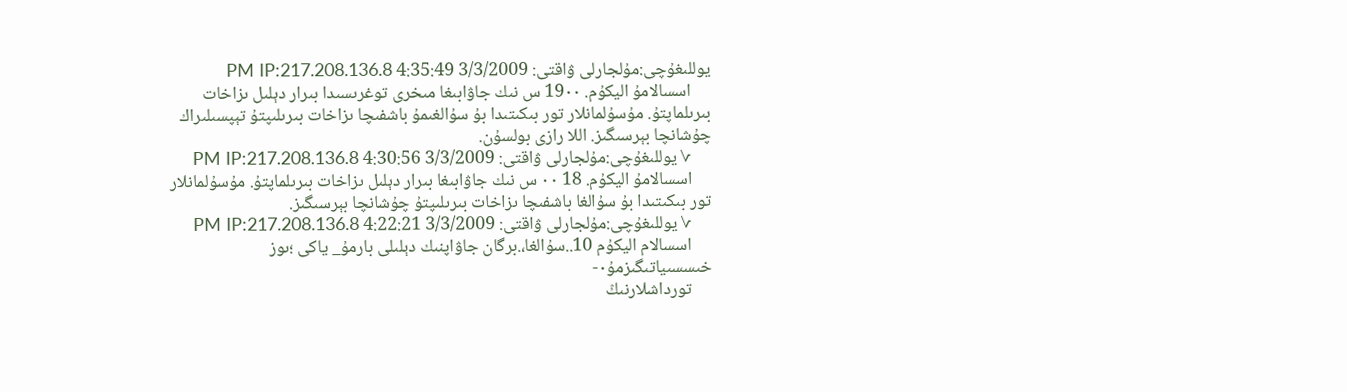يوللىغۇچى:مۇلجارلى ۋاقتى: 3/3/2009 4:35:49 PM IP:217.208.136.8
     اسسالامۇ اليكۇم. 19٠٠ س نىك جاۋابىغا مىخرى توغرىسىدا بىرار دېلىل ىزاخات بىرىلماپتۇ. مۇسۇلمانلار تور بىكىتىدا بۇ سۇالغىمۇ باشفىچا ىزاخات بىرىلىپتۇ تېپسىلىراك چۇشانچا بېرسىگىز. اللا رازى بولسۇن.
     √ يوللىغۇچى:مۇلجارلى ۋاقتى: 3/3/2009 4:30:56 PM IP:217.208.136.8
     اسسالامۇ اليكۇم. 18 ٠٠ س نىك جاۋابىغا بىرار دېلىل ىزاخات بىرىلماپتۇ. مۇسۇلمانلار تور بىكىتىدا بۇ سۇالغا باشفىچا ىزاخات بىرىلىپتۇ چۇشانچا بېرسىگىز.
     √ يوللىغۇچى:مۇلجارلى ۋاقتى: 3/3/2009 4:22:21 PM IP:217.208.136.8
     اسسالام اليكۇم 10..سۇالغا،.برگان جاۋاپنىك دېلىلى بارمۇ_ ياكى ؛ىوز خىسسىياتىگىزمۇ٠-
     تورداشلارنىڭ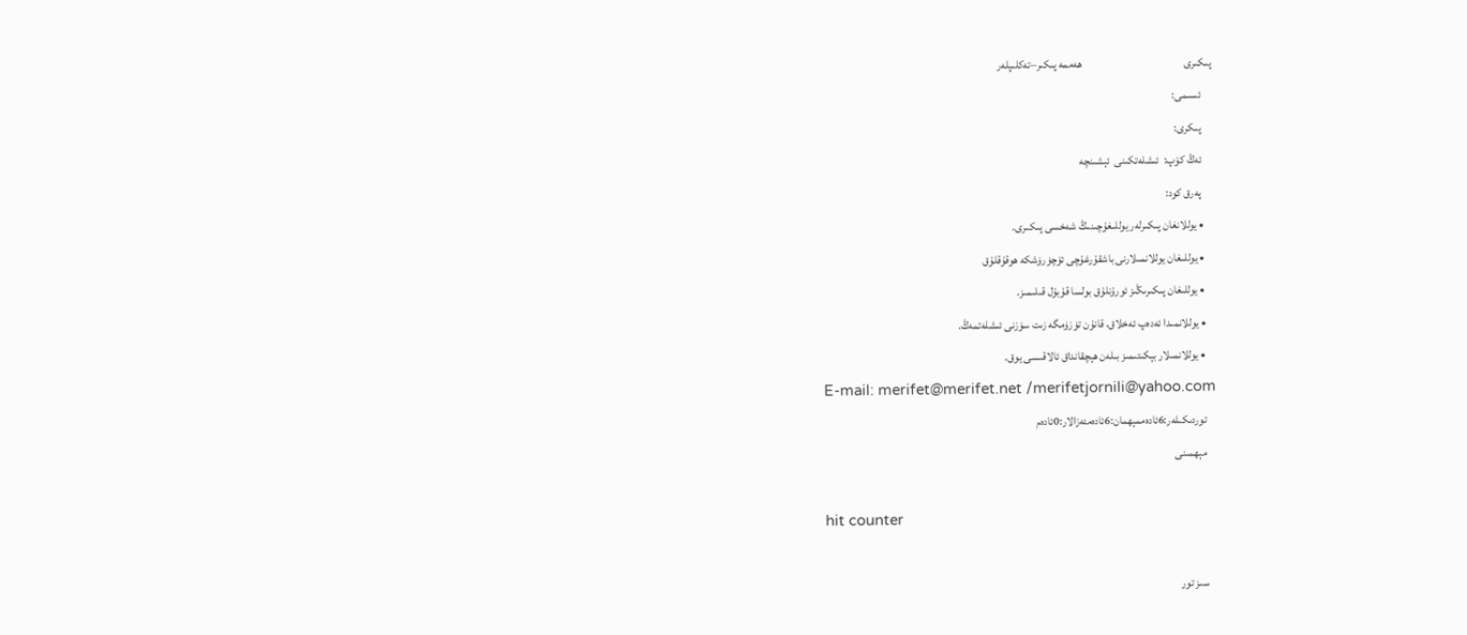پىكىرى                                             ھەممە پىكىر–تەكلىپلەر
     ئىسمى:
     پىكرى:
     ئەڭ كۆپ:  ئىشلەتكىنى  ئېشىنچە
     پەرق كود:
    • يوللانغان پىكىرلەر يوللىغۇچىنىڭ شەخسى پىكىرى.
    • يوللىغان يوللانمىلارنى باشقۇرغۇچى ئۆچۈرۈشكە ھوقۇقلۇق
    • يوللىغان پىكىرىڭىز ئورۇنلۇق بولسا قۇبۇل قىلىمىز.
    • يوللانمىدا ئەدەپ ئەخلاق، قانۇن تۈزۈمگە زىت سۆزنى ئىشلەتمەڭ.
    • يوللانمىلار بېكىتىمىز بىلەن ھېچقانداق ئالاقىسى يوق.
    E-mail: merifet@merifet.net /merifetjornili@yahoo.com
    توردىكىلەر:6ئادەممېھمان:6ئادەمئەزالار:0ئادەم
    مېھمىنى

    hit counter

    سىز تور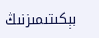بېكىتىمىزنىڭ